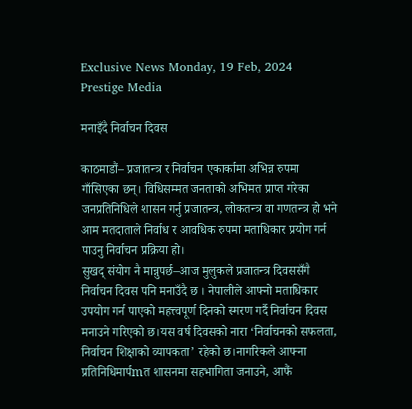Exclusive News Monday, 19 Feb, 2024
Prestige Media

मनाइँदै निर्वाचन दिवस

काठमाडौं– प्रजातन्त्र र निर्वाचन एकार्कामा अभिन्न रुपमा गाँसिएका छन्। विधिसम्मत जनताको अभिमत प्राप्त गरेका जनप्रतिनिधिले शासन गर्नु प्रजातन्त्र, लोकतन्त्र वा गणतन्त्र हो भने आम मतदाताले निर्वाध र आवधिक रुपमा मताधिकार प्रयोग गर्न पाउनु निर्वाचन प्रक्रिया हो।
सुखद् संयोग नै मान्नुपर्छ–आज मुलुकले प्रजातन्त्र दिवससँगै निर्वाचन दिवस पनि मनाउँदै छ । नेपालीले आफ्नो मताधिकार उपयोग गर्न पाएको महत्त्वपूर्ण दिनको स्मरण गर्दै निर्वाचन दिवस मनाउने गरिएको छ।यस वर्ष दिवसको नारा ‘निर्वाचनको सफलता, निर्वाचन शिक्षाको व्यापकता’ रहेको छ।नागरिकले आफ्ना प्रतिनिधिमार्पmत शासनमा सहभागिता जनाउने, आफैं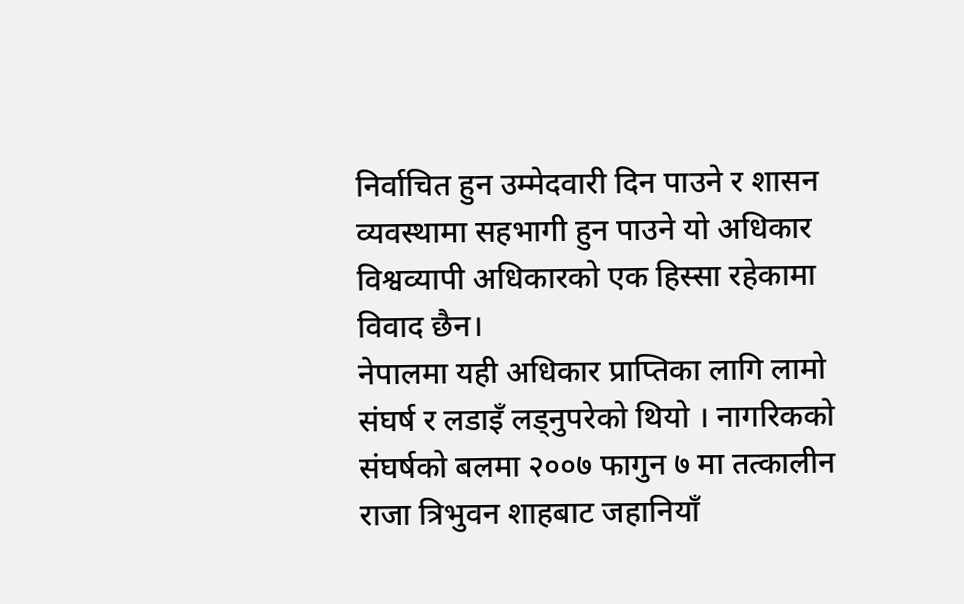निर्वाचित हुन उम्मेदवारी दिन पाउने र शासन व्यवस्थामा सहभागी हुन पाउने यो अधिकार विश्वव्यापी अधिकारको एक हिस्सा रहेकामा विवाद छैन।
नेपालमा यही अधिकार प्राप्तिका लागि लामो संघर्ष र लडाइँ लड्नुपरेको थियो । नागरिकको संघर्षको बलमा २००७ फागुन ७ मा तत्कालीन राजा त्रिभुवन शाहबाट जहानियाँ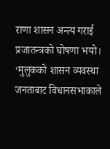राणा शासन अन्त्य गराई प्रजातन्त्रको घोषणा भयो। ‘मुलुकको शासन व्यवस्था जनताबाट विधानसभाकाले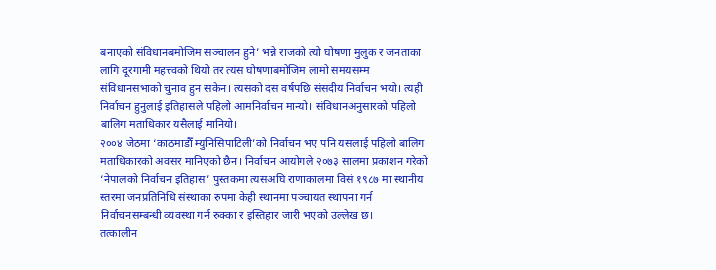बनाएको संविधानबमोजिम सञ्चालन हुने’ भन्ने राजको त्यो घोषणा मुलुक र जनताका लागि दूरगामी महत्त्वको थियो तर त्यस घोषणाबमोजिम लामो समयसम्म संविधानसभाको चुनाव हुन सकेन। त्यसको दस वर्षपछि संसदीय निर्वाचन भयो। त्यही निर्वाचन हुनुलाई इतिहासले पहिलो आमनिर्वाचन मान्यो। संविधानअनुसारको पहिलो बालिग मताधिकार यसैलाई मानियो।
२००४ जेठमा ‘काठमाडौँ म्युनिसिपाटिली’को निर्वाचन भए पनि यसलाई पहिलो बालिग मताधिकारको अवसर मानिएको छैन। निर्वाचन आयोगले २०७३ सालमा प्रकाशन गरेको ‘नेपालको निर्वाचन इतिहास’ पुस्तकमा त्यसअघि राणाकालमा विसं १९८७ मा स्थानीय स्तरमा जनप्रतिनिधि संस्थाका रुपमा केही स्थानमा पञ्चायत स्थापना गर्न निर्वाचनसम्बन्धी व्यवस्था गर्न रुक्का र इस्तिहार जारी भएको उल्लेख छ।
तत्कालीन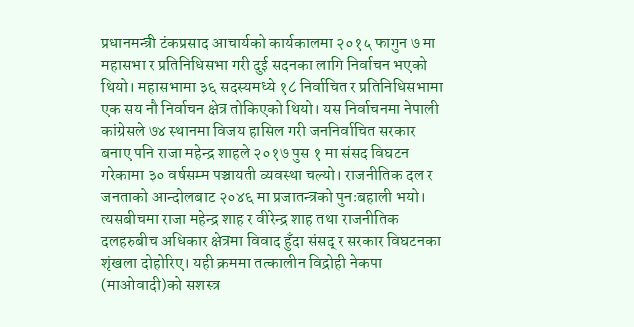प्रधानमन्त्री टंकप्रसाद आचार्यको कार्यकालमा २०१५ फागुन ७ मा महासभा र प्रतिनिधिसभा गरी दुई सदनका लागि निर्वाचन भएको थियो। महासभामा ३६ सदस्यमध्ये १८ निर्वाचित र प्रतिनिधिसभामा एक सय नौ निर्वाचन क्षेत्र तोकिएको थियो। यस निर्वाचनमा नेपाली कांग्रेसले ७४ स्थानमा विजय हासिल गरी जननिर्वाचित सरकार बनाए पनि राजा महेन्द्र शाहले २०१७ पुस १ मा संसद विघटन गरेकामा ३० वर्षसम्म पञ्चायती व्यवस्था चल्यो। राजनीतिक दल र जनताको आन्दोलबाट २०४६ मा प्रजातन्त्रको पुनःबहाली भयो। त्यसबीचमा राजा महेन्द्र शाह र वीरेन्द्र शाह तथा राजनीतिक दलहरुबीच अधिकार क्षेत्रमा विवाद हुँदा संसद् र सरकार विघटनका शृंखला दोहोरिए। यही क्रममा तत्कालीन विद्रोही नेकपा (माओवादी)को सशस्त्र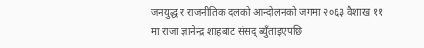जनयुद्ध र राजनीतिक दलको आन्दोलनको जगमा २०६३ वैशाख ११ मा राजा ज्ञानेन्द्र शाहबाट संसद् ब्युँताइएपछि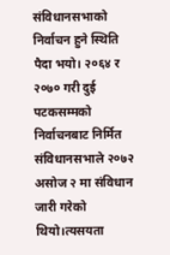संविधानसभाको निर्वाचन हुने स्थिति पैदा भयो। २०६४ र २०७० गरी दुई पटकसम्मको निर्वाचनबाट निर्मित संविधानसभाले २०७२ असोज २ मा संविधान जारी गरेको थियो।त्यसयता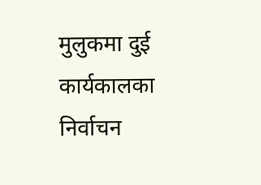मुलुकमा दुई कार्यकालका निर्वाचन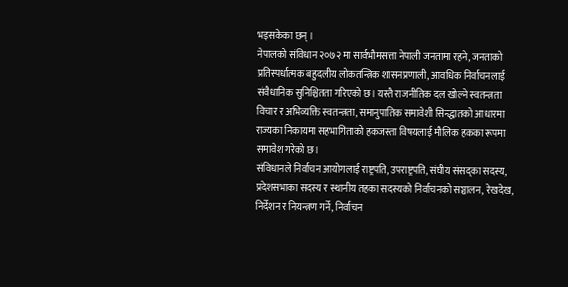भइसकेका छन् ।
नेपालको संविधान २०७२ मा सार्वभौमसत्ता नेपाली जनतामा रहने, जनताको प्रतिस्पर्धात्मक बहुदलीय लोकतन्त्रिक शासनप्रणाली, आवधिक निर्वाचनलाई संवैधानिक सुनिश्चितता गरिएको छ। यस्तै राजनीतिक दल खोल्ने स्वतन्त्रता विचार र अभिव्यक्ति स्वतन्त्रता, समानुपातिक समावेशी सिन्द्धातको आधारमा राज्यका निकायमा सहभागिताको हकजस्ता विषयलाई मौलिक हकका रूपमा समावेश गरेको छ।
संविधानले निर्वाचन आयोगलाई राष्ट्रपति, उपराष्ट्रपति, संघीय संसद्का सदस्य, प्रदेशसभाका सदस्य र स्थानीय तहका सदस्यको निर्वाचनको सञ्चालन, रेखदेख, निर्देशन र नियन्त्रण गर्ने, निर्वाचन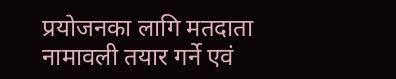प्रयोजनका लागि मतदाता नामावली तयार गर्ने एवं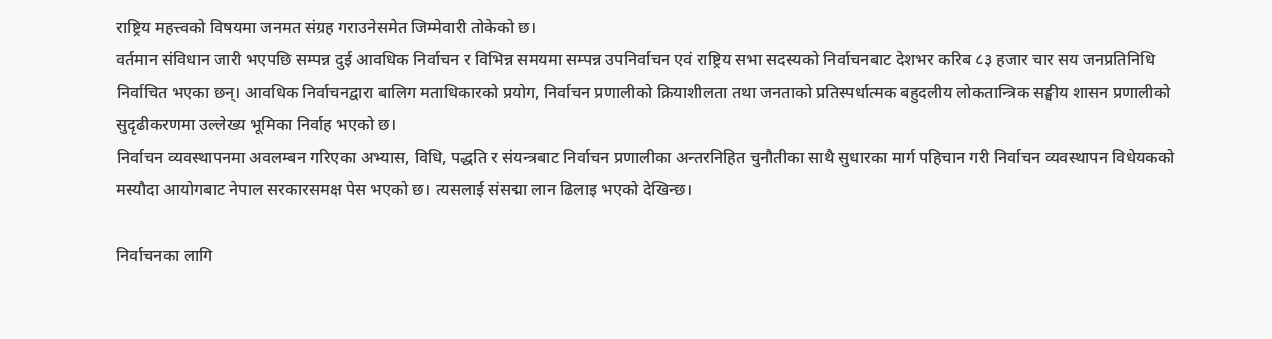राष्ट्रिय महत्त्वको विषयमा जनमत संग्रह गराउनेसमेत जिम्मेवारी तोकेको छ।
वर्तमान संविधान जारी भएपछि सम्पन्न दुई आवधिक निर्वाचन र विभिन्न समयमा सम्पन्न उपनिर्वाचन एवं राष्ट्रिय सभा सदस्यको निर्वाचनबाट देशभर करिब ८३ हजार चार सय जनप्रतिनिधि निर्वाचित भएका छन्। आवधिक निर्वाचनद्वारा बालिग मताधिकारको प्रयोग, निर्वाचन प्रणालीको क्रियाशीलता तथा जनताको प्रतिस्पर्धात्मक बहुदलीय लोकतान्त्रिक सङ्घीय शासन प्रणालीको सुदृढीकरणमा उल्लेख्य भूमिका निर्वाह भएको छ।
निर्वाचन व्यवस्थापनमा अवलम्बन गरिएका अभ्यास, विधि, पद्धति र संयन्त्रबाट निर्वाचन प्रणालीका अन्तरनिहित चुनौतीका साथै सुधारका मार्ग पहिचान गरी निर्वाचन व्यवस्थापन विधेयकको मस्यौदा आयोगबाट नेपाल सरकारसमक्ष पेस भएको छ। त्यसलाई संसद्मा लान ढिलाइ भएको देखिन्छ।

निर्वाचनका लागि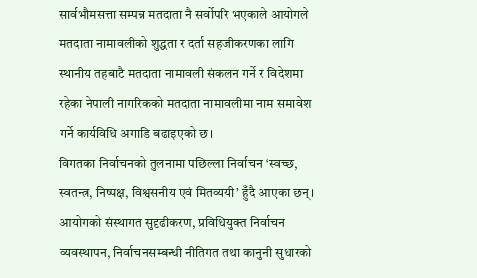सार्वभौमसत्ता सम्पन्न मतदाता नै सर्वोपरि भएकाले आयोगले मतदाता नामावलीको शुद्धता र दर्ता सहजीकरणका लागि स्थानीय तहबाटै मतदाता नामावली संकलन गर्ने र विदेशमा रहेका नेपाली नागरिकको मतदाता नामावलीमा नाम समावेश गर्ने कार्यविधि अगाडि बढाइएको छ।
विगतका निर्वाचनको तुलनामा पछिल्ला निर्वाचन ‘स्वच्छ, स्वतन्त्र, निष्पक्ष, विश्वसनीय एवं मितव्ययी’ हुँदै आएका छन्। आयोगको संस्थागत सुदृढीकरण, प्रविधियुक्त निर्वाचन व्यवस्थापन, निर्वाचनसम्बन्धी नीतिगत तथा कानुनी सुधारको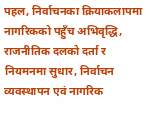पहल, निर्वाचनका क्रियाकलापमा नागरिकको पहुँच अभिवृद्धि, राजनीतिक दलको दर्ता र नियमनमा सुधार, निर्वाचन व्यवस्थापन एवं नागरिक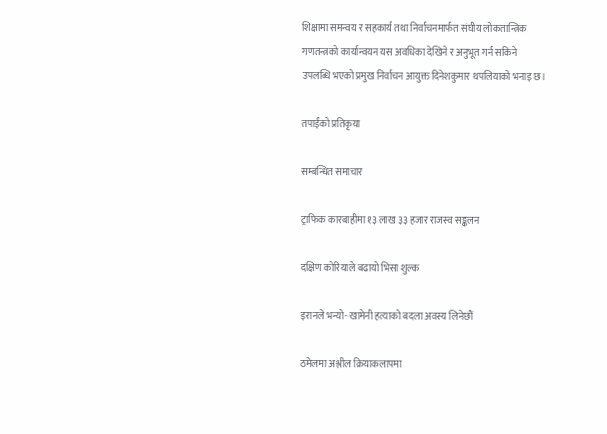शिक्षामा समन्वय र सहकार्य तथा निर्वाचनमार्फत संघीय लोकतान्त्रिक गणतन्त्रको कार्यान्वयन यस अवधिका देखिने र अनुभूत गर्न सकिने उपलब्धि भएको प्रमुख निर्वाचन आयुक्त दिनेशकुमार थपलियाको भनाइ छ।

तपाईंको प्रतिकृया

सम्बन्धित समाचार

ट्राफिक कारबाहीमा १३ लाख ३३ हजार राजस्व सङ्कलन

दक्षिण कोरियाले बढायो भिसा शुल्क

इरानले भन्यो- खामेनी हत्याको बदला अवस्य लिनेछौं

ठमेलमा अश्लील क्रियाकलापमा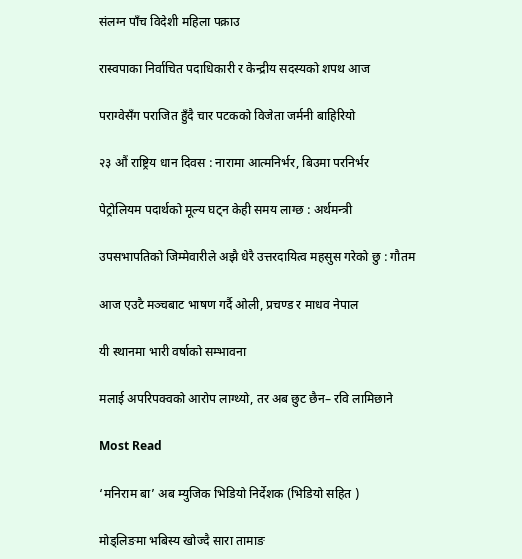संलग्न पाँच विदेशी महिला पक्राउ

रास्वपाका निर्वाचित पदाधिकारी र केन्द्रीय सदस्यको शपथ आज

पराग्वेसँग पराजित हुँदै चार पटकको विजेता जर्मनी बाहिरियो

२३ औं राष्ट्रिय धान दिवस : नारामा आत्मनिर्भर, बिउमा परनिर्भर

पेट्रोलियम पदार्थको मूल्य घट्न केही समय लाग्छ : अर्थमन्त्री

उपसभापतिको जिम्मेवारीले अझै धेरै उत्तरदायित्व महसुस गरेको छु : गौतम

आज एउटै मञ्चबाट भाषण गर्दै ओली, प्रचण्ड र माधव नेपाल

यी स्थानमा भारी वर्षाको सम्भावना

मलाई अपरिपक्वको आरोप लाग्थ्यो, तर अब छुट छैन– रवि लामिछाने

Most Read

‘मनिराम बा’ अब म्युजिक भिडियो निर्देशक (भिडियो सहित )

मोड्लिङमा भबिस्य खोज्दै सारा तामाङ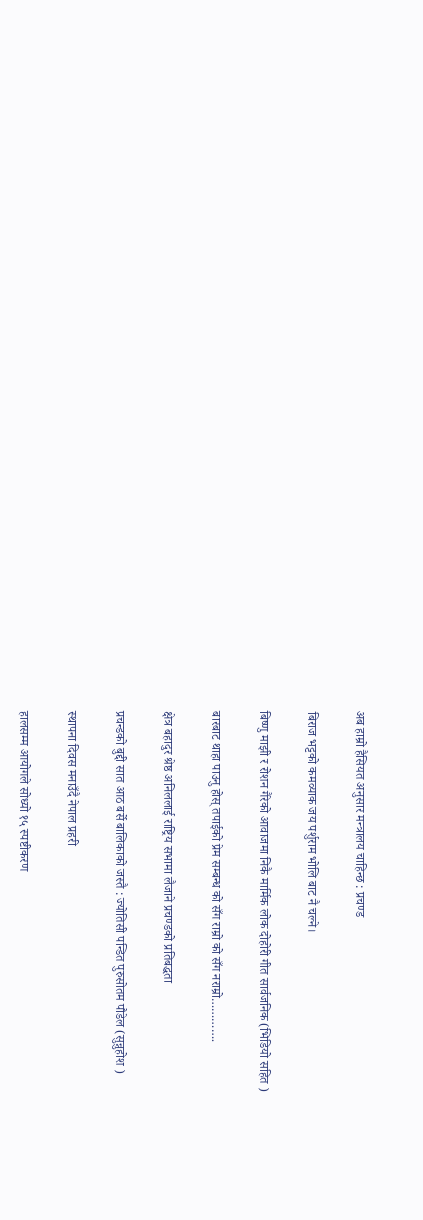अब हाम्रो हैसियत अनुसार मन्त्रालय चाहिन्छ : प्रचण्ड

बिराज भट्टको कमव्याक जय पर्शुराम भोलि बाट नै चल्ने।

बिष्णु माझी र रोशन गैरेको आवाजमा निकै मार्मिक लोक दोहोरी गीत सार्वजनिक (भिडियो सहित )

बारबाट थाहा पाउनु होस् तपाईको प्रेम सम्बन्ध को सँग राम्रो को सँग नराम्रो………….

क्षेत्र बहादुर श्रेष्ठ अनिललाई राष्ट्रिय सभामा लैजाने प्रचण्डको प्रतिबद्धता

प्रचन्डको बुद्दी सात आठ बर्से बालिकाको जस्तै : ज्योतिसी पन्डित पुरुसोतम पौडेल (सुन्नुहोश )

स्थापना दिवस मनाउँदै नेपाल प्रहरी

हालसम्म आयोगले सोध्यो १५ स्पष्टीकरण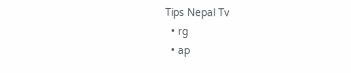Tips Nepal Tv
  • rg
  • ap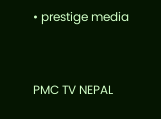• prestige media



PMC TV NEPAL